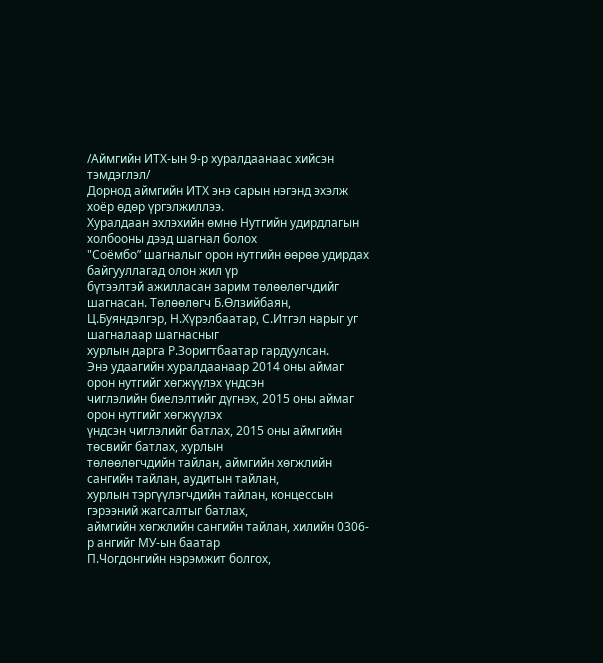/Аймгийн ИТХ-ын 9-р хуралдаанаас хийсэн тэмдэглэл/
Дорнод аймгийн ИТХ энэ сарын нэгэнд эхэлж хоёр өдөр үргэлжиллээ.
Хуралдаан эхлэхийн өмнө Нутгийн удирдлагын холбооны дээд шагнал болох
"Соёмбо” шагналыг орон нутгийн өөрөө удирдах байгууллагад олон жил үр
бүтээлтэй ажилласан зарим төлөөлөгчдийг шагнасан. Төлөөлөгч Б.Өлзийбаян,
Ц.Буяндэлгэр, Н.Хүрэлбаатар, С.Итгэл нарыг уг шагналаар шагнасныг
хурлын дарга Р.Зоригтбаатар гардуулсан.
Энэ удаагийн хуралдаанаар 2014 оны аймаг орон нутгийг хөгжүүлэх үндсэн
чиглэлийн биелэлтийг дүгнэх, 2015 оны аймаг орон нутгийг хөгжүүлэх
үндсэн чиглэлийг батлах, 2015 оны аймгийн төсвийг батлах, хурлын
төлөөлөгчдийн тайлан, аймгийн хөгжлийн сангийн тайлан, аудитын тайлан,
хурлын тэргүүлэгчдийн тайлан, концессын гэрээний жагсалтыг батлах,
аймгийн хөгжлийн сангийн тайлан, хилийн 0306-р ангийг МУ-ын баатар
П.Чогдонгийн нэрэмжит болгох,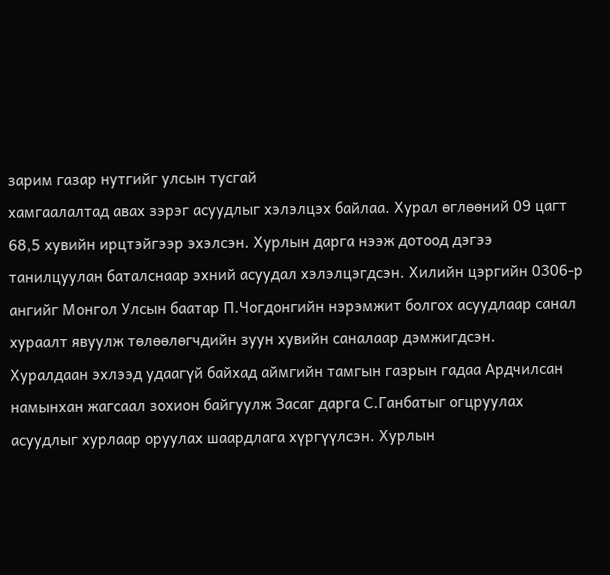зарим газар нутгийг улсын тусгай
хамгаалалтад авах зэрэг асуудлыг хэлэлцэх байлаа. Хурал өглөөний 09 цагт
68,5 хувийн ирцтэйгээр эхэлсэн. Хурлын дарга нээж дотоод дэгээ
танилцуулан баталснаар эхний асуудал хэлэлцэгдсэн. Хилийн цэргийн 0306-р
ангийг Монгол Улсын баатар П.Чогдонгийн нэрэмжит болгох асуудлаар санал
хураалт явуулж төлөөлөгчдийн зуун хувийн саналаар дэмжигдсэн.
Хуралдаан эхлээд удаагүй байхад аймгийн тамгын газрын гадаа Ардчилсан
намынхан жагсаал зохион байгуулж Засаг дарга С.Ганбатыг огцруулах
асуудлыг хурлаар оруулах шаардлага хүргүүлсэн. Хурлын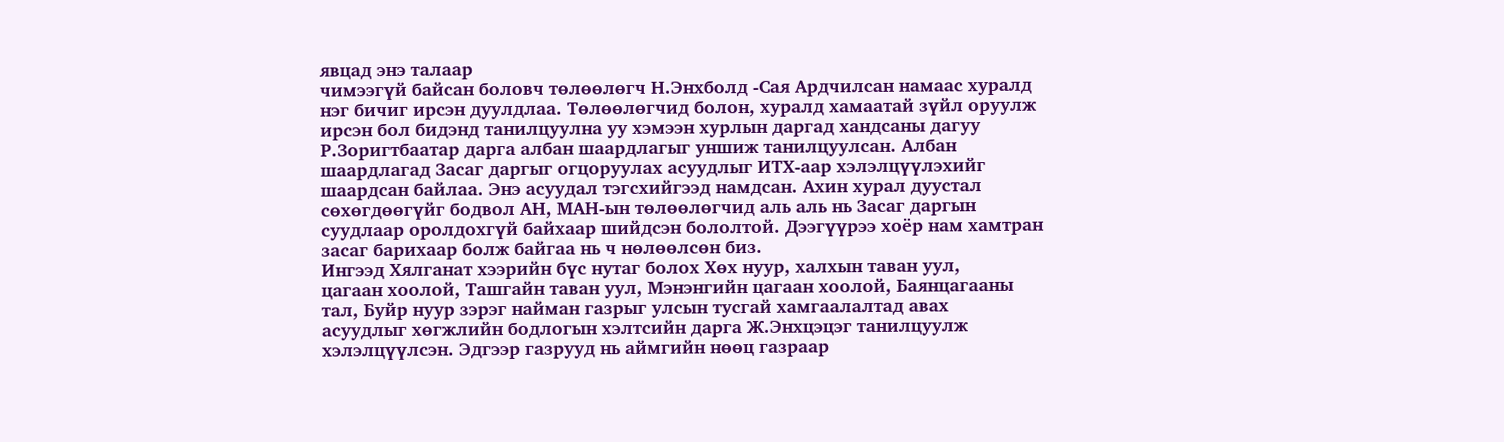явцад энэ талаар
чимээгүй байсан боловч төлөөлөгч Н.Энхболд -Сая Ардчилсан намаас хуралд
нэг бичиг ирсэн дуулдлаа. Төлөөлөгчид болон, хуралд хамаатай зүйл оруулж
ирсэн бол бидэнд танилцуулна уу хэмээн хурлын даргад хандсаны дагуу
Р.Зоригтбаатар дарга албан шаардлагыг уншиж танилцуулсан. Албан
шаардлагад Засаг даргыг огцоруулах асуудлыг ИТХ-аар хэлэлцүүлэхийг
шаардсан байлаа. Энэ асуудал тэгсхийгээд намдсан. Ахин хурал дуустал
сөхөгдөөгүйг бодвол АН, МАН-ын төлөөлөгчид аль аль нь Засаг даргын
суудлаар оролдохгүй байхаар шийдсэн бололтой. Дээгүүрээ хоёр нам хамтран
засаг барихаар болж байгаа нь ч нөлөөлсөн биз.
Ингээд Хялганат хээрийн бүс нутаг болох Хөх нуур, халхын таван уул,
цагаан хоолой, Ташгайн таван уул, Мэнэнгийн цагаан хоолой, Баянцагааны
тал, Буйр нуур зэрэг найман газрыг улсын тусгай хамгаалалтад авах
асуудлыг хөгжлийн бодлогын хэлтсийн дарга Ж.Энхцэцэг танилцуулж
хэлэлцүүлсэн. Эдгээр газрууд нь аймгийн нөөц газраар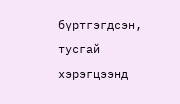бүртгэгдсэн, тусгай
хэрэгцээнд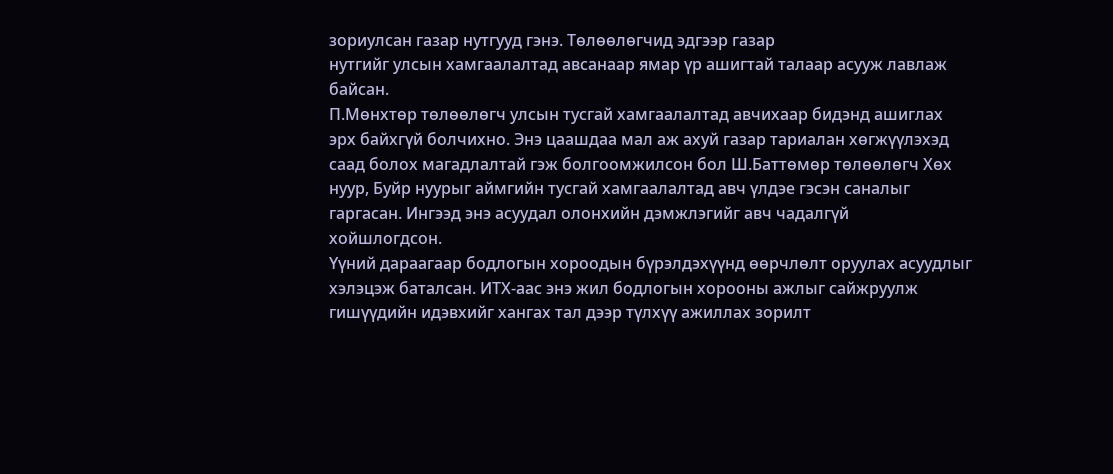зориулсан газар нутгууд гэнэ. Төлөөлөгчид эдгээр газар
нутгийг улсын хамгаалалтад авсанаар ямар үр ашигтай талаар асууж лавлаж
байсан.
П.Мөнхтөр төлөөлөгч улсын тусгай хамгаалалтад авчихаар бидэнд ашиглах
эрх байхгүй болчихно. Энэ цаашдаа мал аж ахуй газар тариалан хөгжүүлэхэд
саад болох магадлалтай гэж болгоомжилсон бол Ш.Баттөмөр төлөөлөгч Хөх
нуур, Буйр нуурыг аймгийн тусгай хамгаалалтад авч үлдэе гэсэн саналыг
гаргасан. Ингээд энэ асуудал олонхийн дэмжлэгийг авч чадалгүй
хойшлогдсон.
Үүний дараагаар бодлогын хороодын бүрэлдэхүүнд өөрчлөлт оруулах асуудлыг
хэлэцэж баталсан. ИТХ-аас энэ жил бодлогын хорооны ажлыг сайжруулж
гишүүдийн идэвхийг хангах тал дээр түлхүү ажиллах зорилт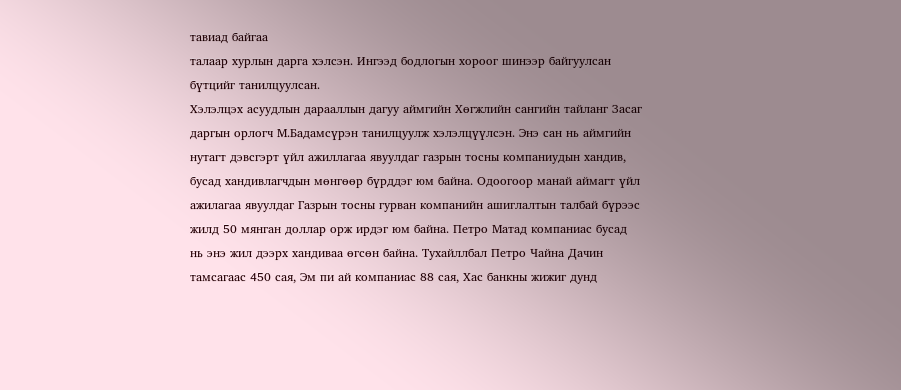тавиад байгаа
талаар хурлын дарга хэлсэн. Ингээд бодлогын хороог шинээр байгуулсан
бүтцийг танилцуулсан.
Хэлэлцэх асуудлын дарааллын дагуу аймгийн Хөгжлийн сангийн тайланг Засаг
даргын орлогч М.Бадамсүрэн танилцуулж хэлэлцүүлсэн. Энэ сан нь аймгийн
нутагт дэвсгэрт үйл ажиллагаа явуулдаг газрын тосны компаниудын хандив,
бусад хандивлагчдын мөнгөөр бүрддэг юм байна. Одоогоор манай аймагт үйл
ажилагаа явуулдаг Газрын тосны гурван компанийн ашиглалтын талбай бүрээс
жилд 50 мянган доллар орж ирдэг юм байна. Петро Матад компаниас бусад
нь энэ жил дээрх хандиваа өгсөн байна. Тухайллбал Петро Чайна Дачин
тамсагаас 450 сая, Эм пи ай компаниас 88 сая, Хас банкны жижиг дунд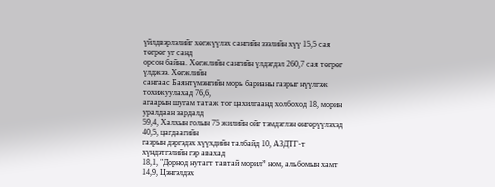үйлдвэрлэлийг хөгжүүлэх сангийн зээлийн хүү 15,5 сая төгрөг уг санд
орсон байна. Хөгжлийн сангийн үлдэгдэл 260,7 сая төгрөг үлджээ. Хөгжлийн
сангаас Баянтүмэнгийн морь барианы газрыг нүүлгэж тохижуулахад 76,6,
агаарын шугам татаж тог цахилгаанд холбоход 18, морин уралдаан зардалд
59,4, Халхын голын 75 жилийн ойг тэмдэглэн өнгөрүүлэхэд 40,5, цагдаагийн
газрын дэргэдэх хүүхдийн талбайд 10, АЗДТГ-т хүндэтгэлийн гэр авахад
18,1, "Дорнод нутагт тавтай морил” ном, альбомын хамт 14,9, Цэнгэлдэх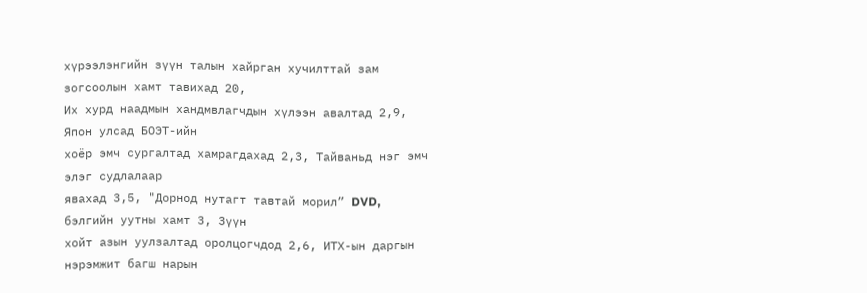хүрээлэнгийн зүүн талын хайрган хучилттай зам зогсоолын хамт тавихад 20,
Их хурд наадмын хандмвлагчдын хүлээн авалтад 2,9, Япон улсад БОЭТ-ийн
хоёр эмч сургалтад хамрагдахад 2,3, Тайваньд нэг эмч элэг судлалаар
явахад 3,5, "Дорнод нутагт тавтай морил” DVD, бэлгийн уутны хамт 3, Зүүн
хойт азын уулзалтад оролцогчдод 2,6, ИТХ-ын даргын нэрэмжит багш нарын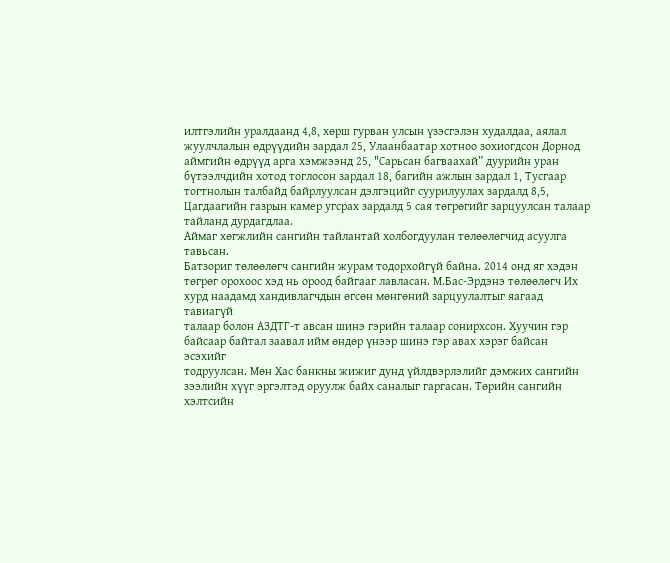илтгэлийн уралдаанд 4,8, хөрш гурван улсын үзэсгэлэн худалдаа, аялал
жуулчлалын өдрүүдийн зардал 25, Улаанбаатар хотноо зохиогдсон Дорнод
аймгийн өдрүүд арга хэмжээнд 25, "Сарьсан багваахай” дуурийн уран
бүтээлчдийн хотод тоглосон зардал 18, багийн ажлын зардал 1, Тусгаар
тогтнолын талбайд байрлуулсан дэлгэцийг суурилуулах зардалд 8,5,
Цагдаагийн газрын камер угсрах зардалд 5 сая төгрөгийг зарцуулсан талаар
тайланд дурдагдлаа.
Аймаг хөгжлийн сангийн тайлантай холбогдуулан төлөөлөгчид асуулга тавьсан.
Батзориг төлөөлөгч сангийн журам тодорхойгүй байна. 2014 онд яг хэдэн
төгрөг орохоос хэд нь ороод байгааг лавласан. М.Бас-Эрдэнэ төлөөлөгч Их
хурд наадамд хандивлагчдын өгсөн мөнгөний зарцуулалтыг яагаад тавиагүй
талаар болон АЗДТГ-т авсан шинэ гэрийн талаар сонирхсон. Хуучин гэр
байсаар байтал заавал ийм өндөр үнээр шинэ гэр авах хэрэг байсан эсэхийг
тодруулсан. Мөн Хас банкны жижиг дунд үйлдвэрлэлийг дэмжих сангийн
зээлийн хүүг эргэлтэд оруулж байх саналыг гаргасан. Төрийн сангийн
хэлтсийн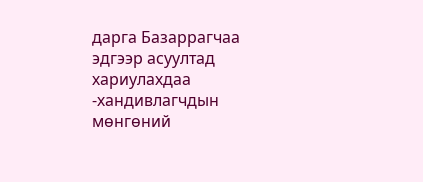дарга Базаррагчаа эдгээр асуултад хариулахдаа -хандивлагчдын
мөнгөний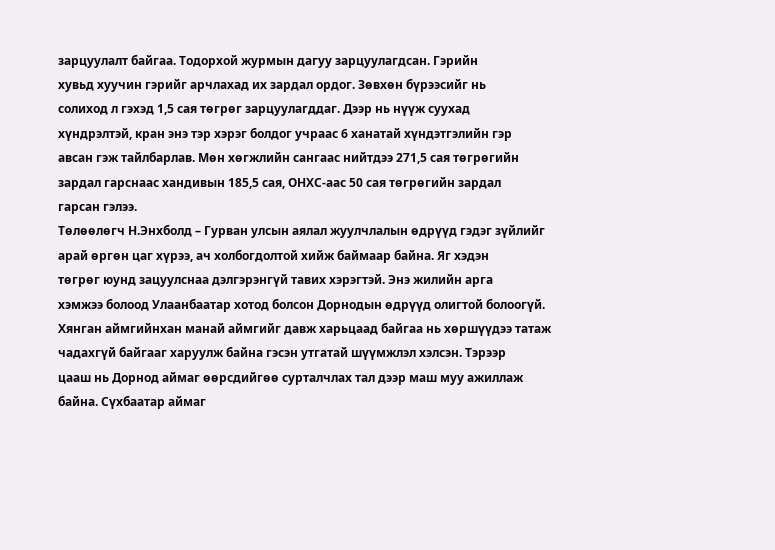зарцуулалт байгаа. Тодорхой журмын дагуу зарцуулагдсан. Гэрийн
хувьд хуучин гэрийг арчлахад их зардал ордог. Зөвхөн бүрээсийг нь
солиход л гэхэд 1,5 сая төгрөг зарцуулагддаг. Дээр нь нүүж суухад
хүндрэлтэй, кран энэ тэр хэрэг болдог учраас 6 ханатай хүндэтгэлийн гэр
авсан гэж тайлбарлав. Мөн хөгжлийн сангаас нийтдээ 271,5 сая төгрөгийн
зардал гарснаас хандивын 185,5 сая, ОНХС-аас 50 сая төгрөгийн зардал
гарсан гэлээ.
Төлөөлөгч Н.Энхболд – Гурван улсын аялал жуулчлалын өдрүүд гэдэг зүйлийг
арай өргөн цаг хүрээ, ач холбогдолтой хийж баймаар байна. Яг хэдэн
төгрөг юунд зацуулснаа дэлгэрэнгүй тавих хэрэгтэй. Энэ жилийн арга
хэмжээ болоод Улаанбаатар хотод болсон Дорнодын өдрүүд олигтой болоогүй.
Хянган аймгийнхан манай аймгийг давж харьцаад байгаа нь хөршүүдээ татаж
чадахгүй байгааг харуулж байна гэсэн утгатай шүүмжлэл хэлсэн. Тэрээр
цааш нь Дорнод аймаг өөрсдийгөө сурталчлах тал дээр маш муу ажиллаж
байна. Сүхбаатар аймаг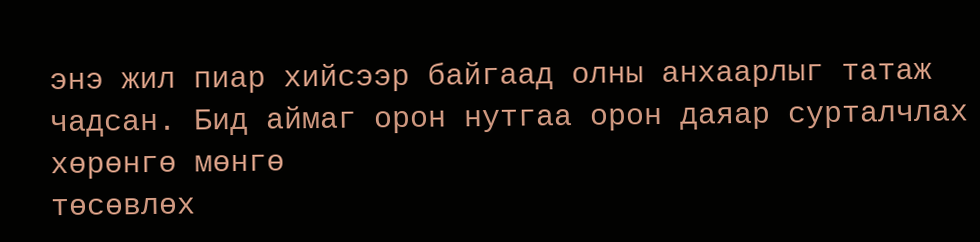энэ жил пиар хийсээр байгаад олны анхаарлыг татаж
чадсан. Бид аймаг орон нутгаа орон даяар сурталчлах хөрөнгө мөнгө
төсөвлөх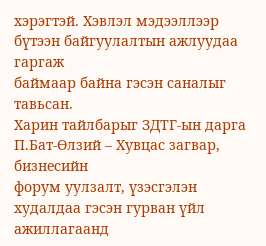хэрэгтэй. Хэвлэл мэдээллээр бүтээн байгуулалтын ажлуудаа гаргаж
баймаар байна гэсэн саналыг тавьсан.
Харин тайлбарыг ЗДТГ-ын дарга П.Бат-Өлзий – Хувцас загвар, бизнесийн
форум уулзалт, үзэсгэлэн худалдаа гэсэн гурван үйл ажиллагаанд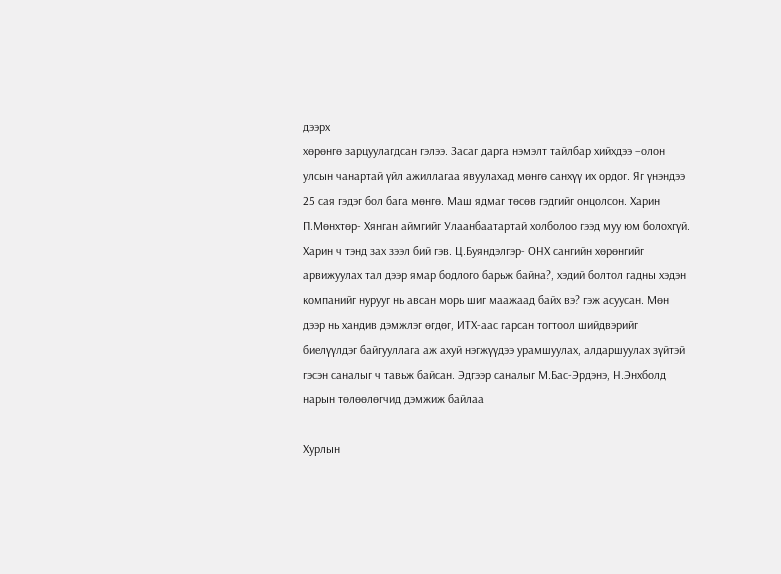дээрх
хөрөнгө зарцуулагдсан гэлээ. Засаг дарга нэмэлт тайлбар хийхдээ –олон
улсын чанартай үйл ажиллагаа явуулахад мөнгө санхүү их ордог. Яг үнэндээ
25 сая гэдэг бол бага мөнгө. Маш ядмаг төсөв гэдгийг онцолсон. Харин
П.Мөнхтөр- Хянган аймгийг Улаанбаатартай холболоо гээд муу юм болохгүй.
Харин ч тэнд зах зээл бий гэв. Ц.Буяндэлгэр- ОНХ сангийн хөрөнгийг
арвижуулах тал дээр ямар бодлого барьж байна?, хэдий болтол гадны хэдэн
компанийг нурууг нь авсан морь шиг маажаад байх вэ? гэж асуусан. Мөн
дээр нь хандив дэмжлэг өгдөг, ИТХ-аас гарсан тогтоол шийдвэрийг
биелүүлдэг байгууллага аж ахуй нэгжүүдээ урамшуулах, алдаршуулах зүйтэй
гэсэн саналыг ч тавьж байсан. Эдгээр саналыг М.Бас-Эрдэнэ, Н.Энхболд
нарын төлөөлөгчид дэмжиж байлаа

Хурлын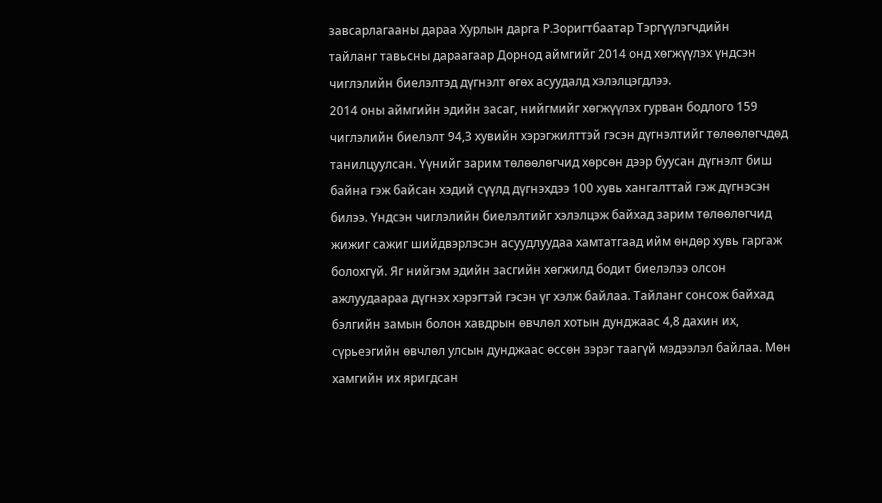завсарлагааны дараа Хурлын дарга Р.Зоригтбаатар Тэргүүлэгчдийн
тайланг тавьсны дараагаар Дорнод аймгийг 2014 онд хөгжүүлэх үндсэн
чиглэлийн биелэлтэд дүгнэлт өгөх асуудалд хэлэлцэгдлээ.
2014 оны аймгийн эдийн засаг, нийгмийг хөгжүүлэх гурван бодлого 159
чиглэлийн биелэлт 94,3 хувийн хэрэгжилттэй гэсэн дүгнэлтийг төлөөлөгчдөд
танилцуулсан. Үүнийг зарим төлөөлөгчид хөрсөн дээр буусан дүгнэлт биш
байна гэж байсан хэдий сүүлд дүгнэхдээ 100 хувь хангалттай гэж дүгнэсэн
билээ. Үндсэн чиглэлийн биелэлтийг хэлэлцэж байхад зарим төлөөлөгчид
жижиг сажиг шийдвэрлэсэн асуудлуудаа хамтатгаад ийм өндөр хувь гаргаж
болохгүй. Яг нийгэм эдийн засгийн хөгжилд бодит биелэлээ олсон
ажлуудаараа дүгнэх хэрэгтэй гэсэн үг хэлж байлаа. Тайланг сонсож байхад
бэлгийн замын болон хавдрын өвчлөл хотын дунджаас 4,8 дахин их,
сүрьеэгийн өвчлөл улсын дунджаас өссөн зэрэг таагүй мэдээлэл байлаа. Мөн
хамгийн их яригдсан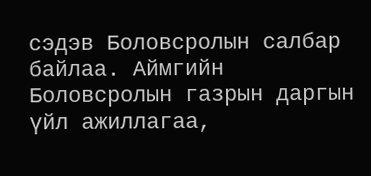сэдэв Боловсролын салбар байлаа. Аймгийн
Боловсролын газрын даргын үйл ажиллагаа,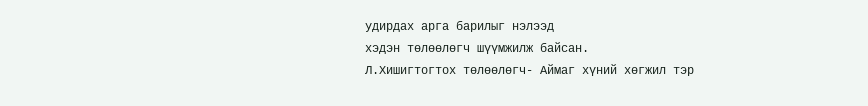удирдах арга барилыг нэлээд
хэдэн төлөөлөгч шүүмжилж байсан.
Л.Хишигтогтох төлөөлөгч- Аймаг хүний хөгжил тэр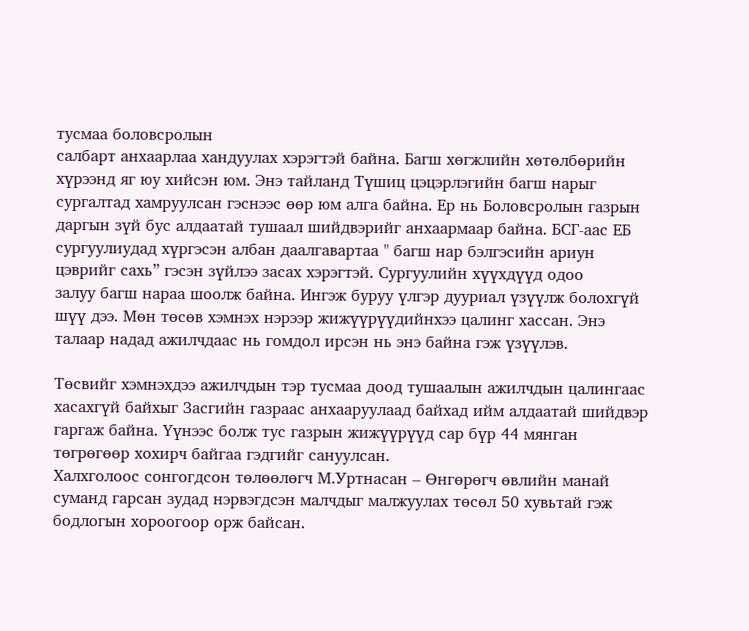тусмаа боловсролын
салбарт анхаарлаа хандуулах хэрэгтэй байна. Багш хөгжлийн хөтөлбөрийн
хүрээнд яг юу хийсэн юм. Энэ тайланд Түшиц цэцэрлэгийн багш нарыг
сургалтад хамруулсан гэснээс өөр юм алга байна. Ер нь Боловсролын газрын
даргын зүй бус алдаатай тушаал шийдвэрийг анхаармаар байна. БСГ-аас ЕБ
сургуулиудад хүргэсэн албан даалгавартаа " багш нар бэлгэсийн ариун
цэврийг сахь” гэсэн зүйлээ засах хэрэгтэй. Сургуулийн хүүхдүүд одоо
залуу багш нараа шоолж байна. Ингэж буруу үлгэр дууриал үзүүлж болохгүй
шүү дээ. Мөн төсөв хэмнэх нэрээр жижүүрүүдийнхээ цалинг хассан. Энэ
талаар надад ажилчдаас нь гомдол ирсэн нь энэ байна гэж үзүүлэв.

Төсвийг хэмнэхдээ ажилчдын тэр тусмаа доод тушаалын ажилчдын цалингаас
хасахгүй байхыг Засгийн газраас анхааруулаад байхад ийм алдаатай шийдвэр
гаргаж байна. Үүнээс болж тус газрын жижүүрүүд сар бүр 44 мянган
төгрөгөөр хохирч байгаа гэдгийг сануулсан.
Халхголоос сонгогдсон төлөөлөгч М.Уртнасан – Өнгөрөгч өвлийн манай
суманд гарсан зудад нэрвэгдсэн малчдыг малжуулах төсөл 50 хувьтай гэж
бодлогын хороогоор орж байсан.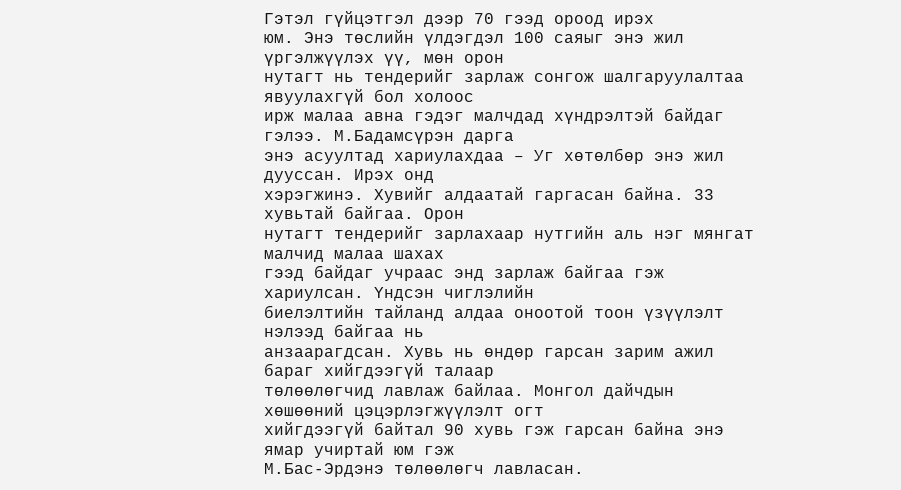Гэтэл гүйцэтгэл дээр 70 гээд ороод ирэх
юм. Энэ төслийн үлдэгдэл 100 саяыг энэ жил үргэлжүүлэх үү, мөн орон
нутагт нь тендерийг зарлаж сонгож шалгаруулалтаа явуулахгүй бол холоос
ирж малаа авна гэдэг малчдад хүндрэлтэй байдаг гэлээ. М.Бадамсүрэн дарга
энэ асуултад хариулахдаа – Уг хөтөлбөр энэ жил дууссан. Ирэх онд
хэрэгжинэ. Хувийг алдаатай гаргасан байна. 33 хувьтай байгаа. Орон
нутагт тендерийг зарлахаар нутгийн аль нэг мянгат малчид малаа шахах
гээд байдаг учраас энд зарлаж байгаа гэж хариулсан. Үндсэн чиглэлийн
биелэлтийн тайланд алдаа оноотой тоон үзүүлэлт нэлээд байгаа нь
анзаарагдсан. Хувь нь өндөр гарсан зарим ажил бараг хийгдээгүй талаар
төлөөлөгчид лавлаж байлаа. Монгол дайчдын хөшөөний цэцэрлэгжүүлэлт огт
хийгдээгүй байтал 90 хувь гэж гарсан байна энэ ямар учиртай юм гэж
М.Бас-Эрдэнэ төлөөлөгч лавласан.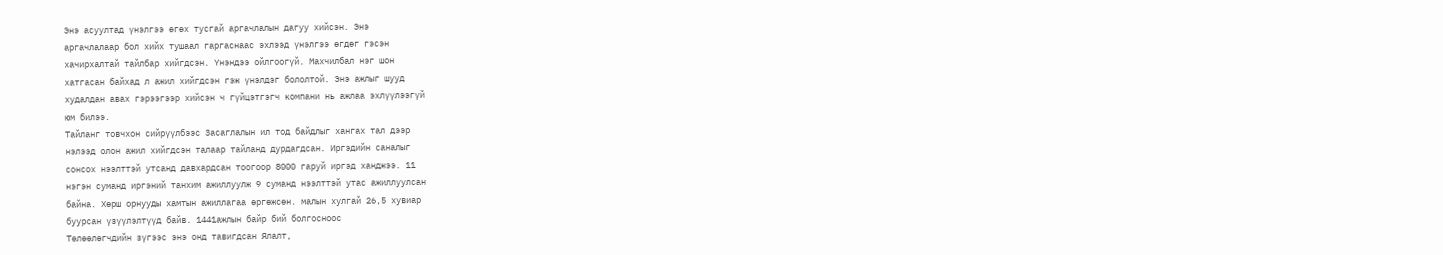Энэ асуултад үнэлгээ өгөх тусгай аргачлалын дагуу хийсэн. Энэ
аргачлалаар бол хийх тушаал гаргаснаас эхлээд үнэлгээ өгдөг гэсэн
хачирхалтай тайлбар хийгдсэн. Үнэндээ ойлгоогүй. Махчилбал нэг шон
хатгасан байхад л ажил хийгдсэн гэж үнэлдэг бололтой. Энэ ажлыг шууд
худалдан авах гэрээгээр хийсэн ч гүйцэтгэгч компани нь ажлаа эхлүүлээгүй
юм билээ.
Тайланг товчхон сийрүүлбээс Засаглалын ил тод байдлыг хангах тал дээр
нэлээд олон ажил хийгдсэн талаар тайланд дурдагдсан. Иргэдийн саналыг
сонсох нээлттэй утсанд давхардсан тоогоор 8000 гаруй иргэд ханджээ. 11
нэгэн суманд иргэний танхим ажиллуулж 9 суманд нээлттэй утас ажиллуулсан
байна. Хөрш орнууды хамтын ажиллагаа өргөжсөн. малын хулгай 26,5 хувиар
буурсан үзүүлэлтүүд байв. 1441ажлын байр бий болгосноос
Төлөөлөгчдийн зүгээс энэ онд тавигдсан Ялалт,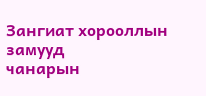Зангиат хорооллын замууд
чанарын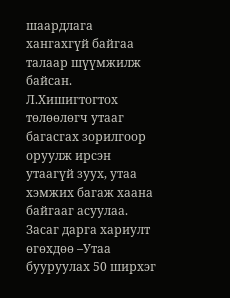шаардлага хангахгүй байгаа талаар шүүмжилж байсан.
Л.Хишигтогтох
төлөөлөгч утааг багасгах зорилгоор оруулж ирсэн утаагүй зуух, утаа
хэмжих багаж хаана байгааг асуулаа. Засаг дарга хариулт өгөхдөө –Утаа
бууруулах 50 ширхэг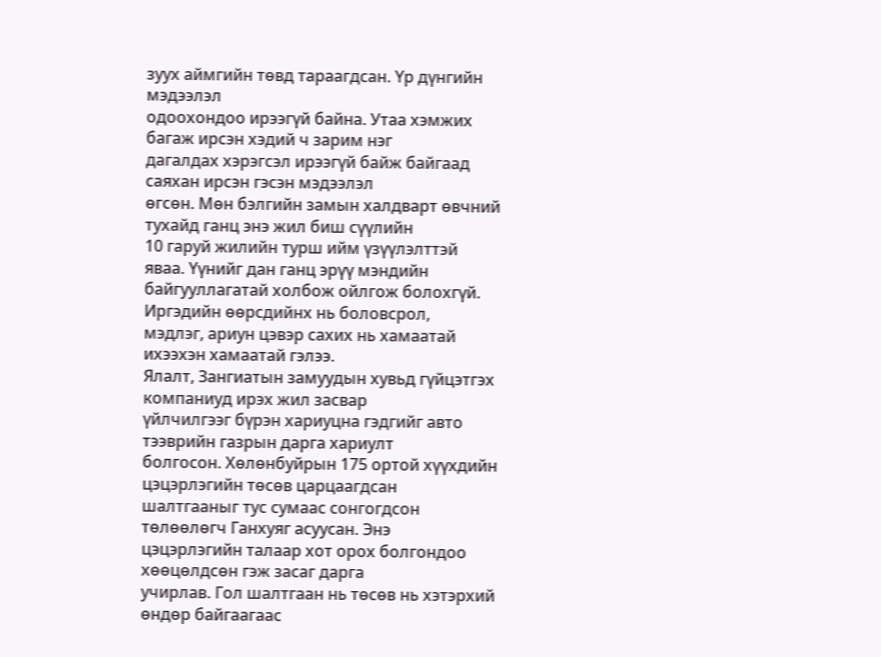зуух аймгийн төвд тараагдсан. Үр дүнгийн мэдээлэл
одоохондоо ирээгүй байна. Утаа хэмжих багаж ирсэн хэдий ч зарим нэг
дагалдах хэрэгсэл ирээгүй байж байгаад саяхан ирсэн гэсэн мэдээлэл
өгсөн. Мөн бэлгийн замын халдварт өвчний тухайд ганц энэ жил биш сүүлийн
10 гаруй жилийн турш ийм үзүүлэлттэй яваа. Үүнийг дан ганц эрүү мэндийн
байгууллагатай холбож ойлгож болохгүй. Иргэдийн өөрсдийнх нь боловсрол,
мэдлэг, ариун цэвэр сахих нь хамаатай ихээхэн хамаатай гэлээ.
Ялалт, Зангиатын замуудын хувьд гүйцэтгэх компаниуд ирэх жил засвар
үйлчилгээг бүрэн хариуцна гэдгийг авто тээврийн газрын дарга хариулт
болгосон. Хөлөнбуйрын 175 ортой хүүхдийн цэцэрлэгийн төсөв царцаагдсан
шалтгааныг тус сумаас сонгогдсон төлөөлөгч Ганхуяг асуусан. Энэ
цэцэрлэгийн талаар хот орох болгондоо хөөцөлдсөн гэж засаг дарга
учирлав. Гол шалтгаан нь төсөв нь хэтэрхий өндөр байгаагаас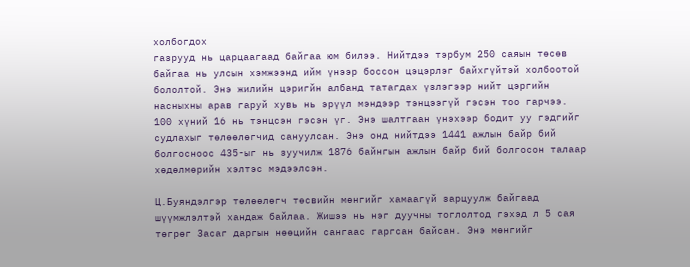холбогдох
газрууд нь царцаагаад байгаа юм билээ. Нийтдээ тэрбум 250 саяын төсөв
байгаа нь улсын хэмжээнд ийм үнээр боссон цэцэрлэг байхгүйтэй холбоотой
бололтой. Энэ жилийн цэригйн албанд татагдах үзлэгээр нийт цэргийн
насныхны арав гаруй хувь нь эрүүл мэндээр тэнцээгүй гэсэн тоо гарчээ.
100 хүний 16 нь тэнцсэн гэсэн үг. Энэ шалтгаан үнэхээр бодит уу гэдгийг
судлахыг төлөөлөгчид сануулсан. Энэ онд нийтдээ 1441 ажлын байр бий
болгосноос 435-ыг нь зуучилж 1876 байнгын ажлын байр бий болгосон талаар
хөдөлмөрийн хэлтэс мэдээлсэн.

Ц.Буяндэлгэр төлөөлөгч төсвийн мөнгийг хамаагүй зарцуулж байгаад
шүүмжлэлтэй хандаж байлаа. Жишээ нь нэг дуучны тоглолтод гэхэд л 5 сая
төгрөг Засаг даргын нөөцийн сангаас гаргсан байсан. Энэ мөнгийг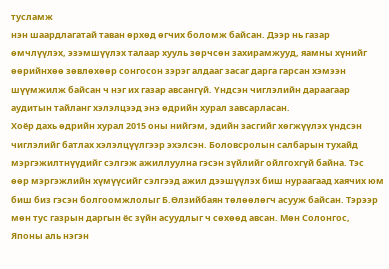тусламж
нэн шаардлагатай таван өрхөд өгчих боломж байсан. Дээр нь газар
өмчлүүлэх, эзэмшүүлэх талаар хууль зөрчсөн захирамжууд, яамны хүнийг
өөрийнхөө зөвлөхөөр сонгосон зэрэг алдааг засаг дарга гарсан хэмээн
шүүмжилж байсан ч нэг их газар авсангүй. Үндсэн чиглэлийн дараагаар
аудитын тайланг хэлэлцээд энэ өдрийн хурал завсарласан.
Хоёр дахь өдрийн хурал 2015 оны нийгэм, эдийн засгийг хөгжүүлэх үндсэн
чиглэлийг батлах хэлэлцүүлгээр эхэлсэн. Боловсролын салбарын тухайд
мэргэжилтнүүдийг сэлгэж ажиллуулна гэсэн зүйлийг ойлгохгүй байна. Тэс
өөр мэргэжлийн хүмүүсийг сэлгээд ажил дээшүүлэх биш нураагаад хаячих юм
биш биз гэсэн болгоомжлолыг Б.Өлзийбаян төлөөлөгч асууж байсан. Тэрээр
мөн тус газрын даргын ёс зүйн асуудлыг ч сөхөөд авсан. Мөн Солонгос,
Японы аль нэгэн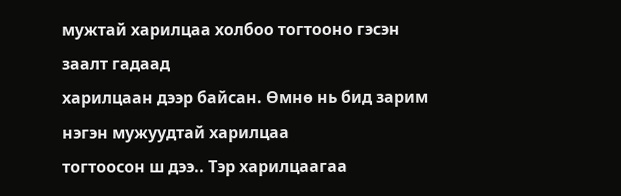мужтай харилцаа холбоо тогтооно гэсэн заалт гадаад
харилцаан дээр байсан. Өмнө нь бид зарим нэгэн мужуудтай харилцаа
тогтоосон ш дээ.. Тэр харилцаагаа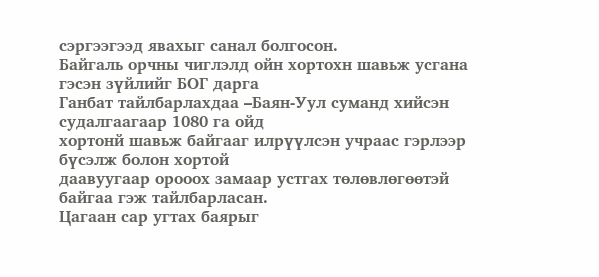сэргээгээд явахыг санал болгосон.
Байгаль орчны чиглэлд ойн хортохн шавьж усгана гэсэн зүйлийг БОГ дарга
Ганбат тайлбарлахдаа –Баян-Уул суманд хийсэн судалгаагаар 1080 га ойд
хортонй шавьж байгааг илрүүлсэн учраас гэрлээр бүсэлж болон хортой
даавуугаар орооох замаар устгах төлөвлөгөөтэй байгаа гэж тайлбарласан.
Цагаан сар угтах баярыг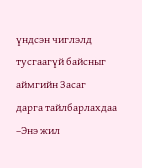үндсэн чиглэлд тусгаагүй байсныг аймгийн Засаг
дарга тайлбарлахдаа –Энэ жил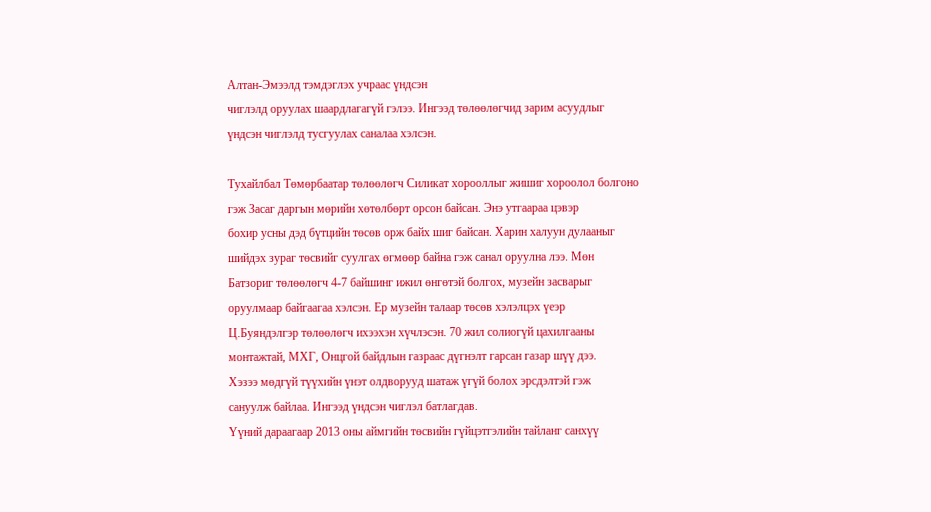Алтан-Эмээлд тэмдэглэх учраас үндсэн
чиглэлд оруулах шаардлагагүй гэлээ. Ингээд төлөөлөгчид зарим асуудлыг
үндсэн чиглэлд тусгуулах саналаа хэлсэн.

Тухайлбал Төмөрбаатар төлөөлөгч Силикат хорооллыг жишиг хороолол болгоно
гэж Засаг даргын мөрийн хөтөлбөрт орсон байсан. Энэ утгаараа цэвэр
бохир усны дэд бүтцийн төсөв орж байх шиг байсан. Харин халуун дулааныг
шийдэх зураг төсвийг суулгах өгмөөр байна гэж санал оруулна лээ. Мөн
Батзориг төлөөлөгч 4-7 байшинг ижил өнгөтэй болгох, музейн засварыг
оруулмаар байгаагаа хэлсэн. Ер музейн талаар төсөв хэлэлцэх үеэр
Ц.Буяндэлгэр төлөөлөгч ихээхэн хүчлэсэн. 70 жил солиогүй цахилгааны
монтажтай, МХГ, Онцгой байдлын газраас дүгнэлт гарсан газар шүү дээ.
Хэзээ мөдгүй түүхийн үнэт олдворууд шатаж үгүй болох эрсдэлтэй гэж
сануулж байлаа. Ингээд үндсэн чиглэл батлагдав.
Үүний дараагаар 2013 оны аймгийн төсвийн гүйцэтгэлийн тайланг санхүү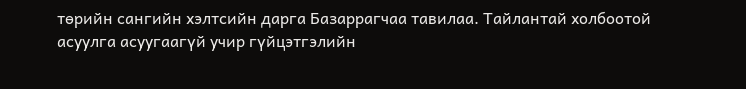төрийн сангийн хэлтсийн дарга Базаррагчаа тавилаа. Тайлантай холбоотой
асуулга асуугаагүй учир гүйцэтгэлийн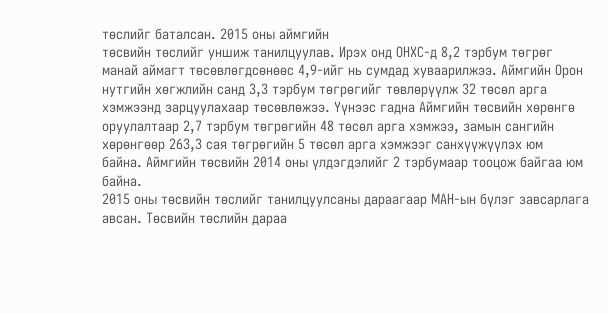төслийг баталсан. 2015 оны аймгийн
төсвийн төслийг уншиж танилцуулав. Ирэх онд ОНХС-д 8,2 тэрбум төгрөг
манай аймагт төсөвлөгдсөнөөс 4,9-ийг нь сумдад хуваарилжээ. Аймгийн Орон
нутгийн хөгжлийн санд 3,3 тэрбум төгрөгийг төвлөрүүлж 32 төсөл арга
хэмжээнд зарцуулахаар төсөвлөжээ. Үүнээс гадна Аймгийн төсвийн хөрөнгө
оруулалтаар 2,7 тэрбум төгрөгийн 48 төсөл арга хэмжээ, замын сангийн
хөрөнгөөр 263,3 сая төгрөгийн 5 төсөл арга хэмжээг санхүүжүүлэх юм
байна. Аймгийн төсвийн 2014 оны үлдэгдэлийг 2 тэрбумаар тооцож байгаа юм
байна.
2015 оны төсвийн төслийг танилцуулсаны дараагаар МАН-ын бүлэг завсарлага
авсан. Төсвийн төслийн дараа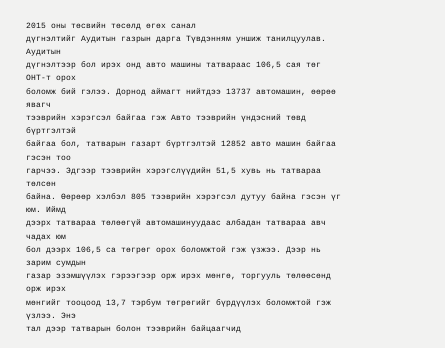2015 оны төсвийн төсөлд өгөх санал
дүгнэлтийг Аудитын газрын дарга Түвдэнням уншиж танилцуулав. Аудитын
дүгнэлтээр бол ирэх онд авто машины татвараас 106,5 сая төг ОНТ-т орох
боломж бий гэлээ. Дорнод аймагт нийтдээ 13737 автомашин, өөрөө явагч
тээврийн хэрэгсэл байгаа гэж Авто тээврийн үндэсний төвд бүртгэлтэй
байгаа бол, татварын газарт бүртгэлтэй 12852 авто машин байгаа гэсэн тоо
гарчээ. Эдгээр тээврийн хэрэгслүүдийн 51,5 хувь нь татвараа төлсөн
байна. Өөрөөр хэлбэл 805 тээврийн хэрэгсэл дутуу байна гэсэн үг юм. Иймд
дээрх татвараа төлөөгүй автомашинуудаас албадан татвараа авч чадах юм
бол дээрх 106,5 са төгрөг орох боломжтой гэж үзжээ. Дээр нь зарим сумдын
газар эзэмшүүлэх гэрээгээр орж ирэх мөнгө, торгууль төлөөсөнд орж ирэх
мөнгийг тооцоод 13,7 тэрбум төгрөгийг бүрдүүлэх боломжтой гэж үзлээ. Энэ
тал дээр татварын болон тээврийн байцаагчид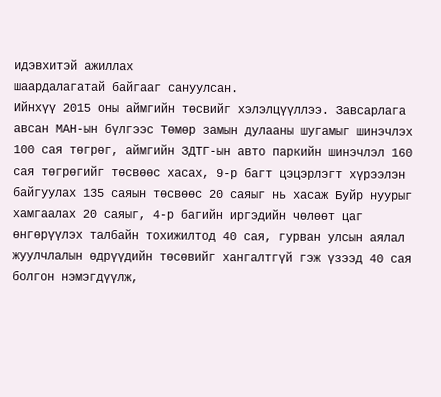идэвхитэй ажиллах
шаардалагатай байгааг сануулсан.
Ийнхүү 2015 оны аймгийн төсвийг хэлэлцүүллээ. Завсарлага авсан МАН-ын бүлгээс Төмөр замын дулааны шугамыг шинэчлэх 100 сая төгрөг, аймгийн ЗДТГ-ын авто паркийн шинэчлэл 160 сая төгрөгийг төсвөөс хасах, 9-р багт цэцэрлэгт хүрээлэн байгуулах 135 саяын төсвөөс 20 саяыг нь хасаж Буйр нуурыг хамгаалах 20 саяыг, 4-р багийн иргэдийн чөлөөт цаг өнгөрүүлэх талбайн тохижилтод 40 сая, гурван улсын аялал жуулчлалын өдрүүдийн төсөвийг хангалтгүй гэж үзээд 40 сая болгон нэмэгдүүлж,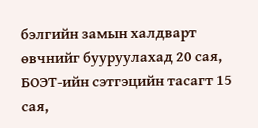бэлгийн замын халдварт өвчнийг бууруулахад 20 сая, БОЭТ-ийн сэтгэцийн тасагт 15 сая,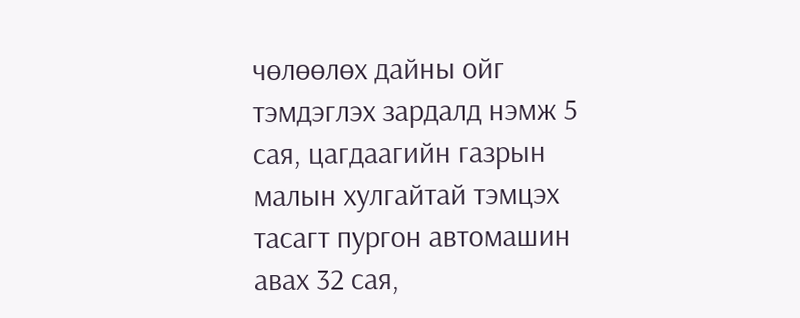чөлөөлөх дайны ойг тэмдэглэх зардалд нэмж 5 сая, цагдаагийн газрын малын хулгайтай тэмцэх тасагт пургон автомашин авах 32 сая,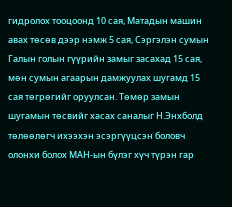гидролох тооцоонд 10 сая, Матадын машин авах төсөв дээр нэмж 5 сая, Сэргэлэн сумын Галын голын гүүрийн замыг засахад 15 сая, мөн сумын агаарын дамжуулах шугамд 15 сая төгрөгийг оруулсан. Төмөр замын шугамын төсвийг хасах саналыг Н.Энхболд төлөөлөгч ихээхэн эсэргүүцсэн боловч олонхи болох МАН-ын бүлэг хүч түрэн гар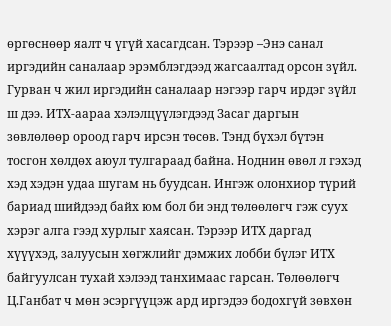өргөснөөр яалт ч үгүй хасагдсан. Тэрээр –Энэ санал иргэдийн саналаар эрэмблэгдээд жагсаалтад орсон зүйл. Гурван ч жил иргэдийн саналаар нэгээр гарч ирдэг зүйл ш дээ. ИТХ-аараа хэлэлцүүлэгдээд Засаг даргын зөвлөлөөр ороод гарч ирсэн төсөв. Тэнд бүхэл бүтэн тосгон хөлдөх аюул тулгараад байна. Ноднин өвөл л гэхэд хэд хэдэн удаа шугам нь буудсан. Ингэж олонхиор түрий бариад шийдээд байх юм бол би энд төлөөлөгч гэж суух хэрэг алга гээд хурлыг хаясан. Тэрээр ИТХ даргад хүүүхэд, залуусын хөгжлийг дэмжих лобби бүлэг ИТХ байгуулсан тухай хэлээд танхимаас гарсан. Төлөөлөгч Ц.Ганбат ч мөн эсэргүүцэж ард иргэдээ бодохгүй зөвхөн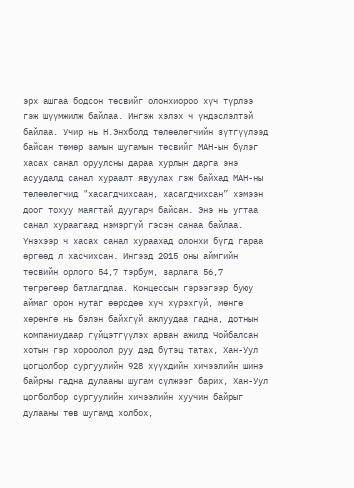эрх ашгаа бодсон төсвийг олонхиороо хүч түрлээ гэж шүүмжилж байлаа. Ингэж хэлэх ч үндэслэлтэй байлаа. Учир нь Н.Энхболд төлөөлөгчийн зүтгүүлээд байсан төмөр замын шугамын төсвийг МАН-ын бүлэг хасах санал оруулсны дараа хурлын дарга энэ асуудалд санал хураалт явуулах гэж байхад МАН-ны төлөөлөгчид "хасагдчихсаан, хасагдчихсан” хэмээн доог тохуу маягтай дуугарч байсан. Энэ нь угтаа санал хураагаад нэмэргүй гэсэн санаа байлаа. Үнэхээр ч хасах санал хураахад олонхи бүгд гараа өргөөд л хасчихсан. Ингээд 2015 оны аймгийн төсвийн орлого 54,7 тэрбум, зарлага 56,7 төгрөгөөр батлагдлаа. Концессын гэрээгээр буюу аймаг орон нутаг өөрсдөө хүч хүрэхгүй, мөнгө хөрөнгө нь бэлэн байхгүй ажлуудаа гадна, дотнын компаниудаар гүйцэтгүүлэх арван ажилд Чойбалсан хотын гэр хороолол руу дэд бүтэц татах, Хан-Уул цогцолбор сургуулийн 928 хүүхдийн хичээлийн шинэ байрны гадна дулааны шугам сүлжээг барих, Хан-Уул цогболбор сургуулийн хичээлийн хуучин байрыг дулааны төв шугамд холбох,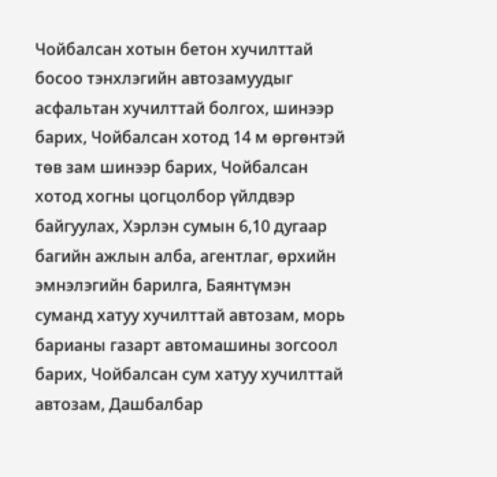Чойбалсан хотын бетон хучилттай босоо тэнхлэгийн автозамуудыг асфальтан хучилттай болгох, шинээр барих, Чойбалсан хотод 14 м өргөнтэй төв зам шинээр барих, Чойбалсан хотод хогны цогцолбор үйлдвэр байгуулах, Хэрлэн сумын 6,10 дугаар багийн ажлын алба, агентлаг, өрхийн эмнэлэгийн барилга, Баянтүмэн суманд хатуу хучилттай автозам, морь барианы газарт автомашины зогсоол барих, Чойбалсан сум хатуу хучилттай автозам, Дашбалбар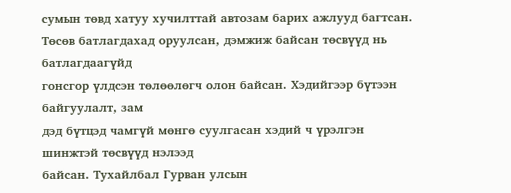сумын төвд хатуу хучилттай автозам барих ажлууд багтсан.
Төсөв батлагдахад оруулсан, дэмжиж байсан төсвүүд нь батлагдаагүйд
гонсгор үлдсэн төлөөлөгч олон байсан. Хэдийгээр бүтээн байгуулалт, зам
дэд бүтцэд чамгүй мөнгө суулгасан хэдий ч үрэлгэн шинжтэй төсвүүд нэлээд
байсан. Тухайлбал Гурван улсын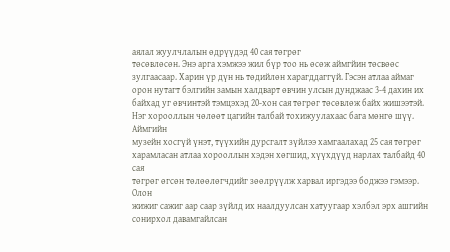аялал жуулчлалын өдрүүдэд 40 сая төгрөг
төсөвлөсөн. Энэ арга хэмжээ жил бүр тоо нь өсөж аймгйин төсвөөс
зулгаасаар. Харин үр дүн нь төдийлөн харагддаггүй. Гэсэн атлаа аймаг
орон нутагт бэлгийн замын халдварт өвчин улсын дунджаас 3-4 дахин их
байхад уг өвчинтэй тэмцэхэд 20-хон сая төгрөг төсөвлөж байх жишээтэй.
Нэг хорооллын чөлөөт цагийн талбай тохижуулахаас бага мөнгө шүү. Аймгийн
музейн хосгүй үнэт, түүхийн дурсгалт зүйлээ хамгаалахад 25 сая төгрөг
харамласан атлаа хорооллын хэдэн хөгшид, хүүхдүүд нарлах талбайд 40 сая
төгрөг өгсөн төлөөлөгчдийг зөөлрүүлж харвал иргэдээ боджээ гэмээр. Олон
жижиг сажиг аар саар зүйлд их наалдуулсан хатуугаар хэлбэл эрх ашгийн
сонирхол давамгайлсан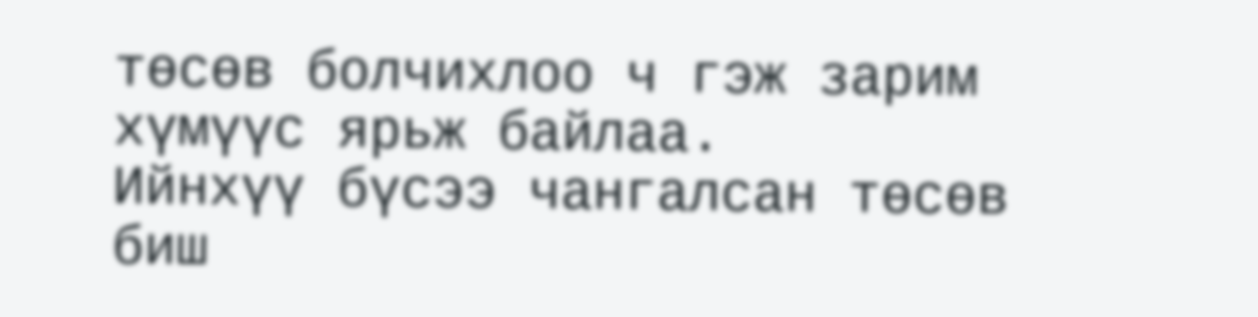төсөв болчихлоо ч гэж зарим хүмүүс ярьж байлаа.
Ийнхүү бүсээ чангалсан төсөв биш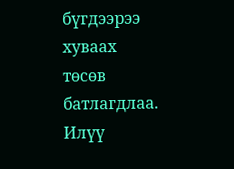бүгдээрээ хуваах төсөв батлагдлаа. Илүү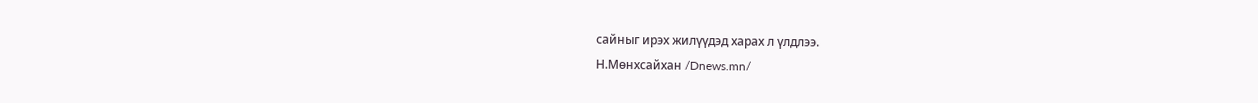сайныг ирэх жилүүдэд харах л үлдлээ.
Н.Мөнхсайхан /Dnews.mn/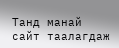Танд манай сайт таалагдаж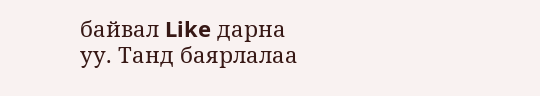байвал Like дарна уу. Танд баярлалаа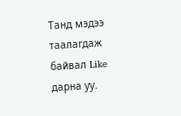Танд мэдээ таалагдаж байвал Like дарна уу.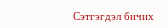Сэтгэгдэл бичих